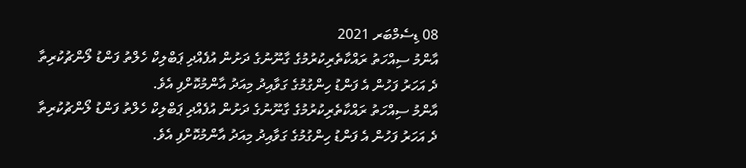08 ޑިސެމްބަރ 2021
އާންމު ސިއްހަތު ރައްކާތެރިކުރުމުގެ ގާނޫނުގެ ދަށުން އުފެއްދި ޕަބްލިކް ހެލްތު ފަންޑު ލޯންޗުކުރިތާ ދެ އަހަރު ފަހުން އެ ފަންޑު ހިންގުމުގެ ގަވާއިދު މިއަދު އާންމުކޮށްފި އެވެ.
އާންމު ސިއްހަތު ރައްކާތެރިކުރުމުގެ ގާނޫނުގެ ދަށުން އުފެއްދި ޕަބްލިކް ހެލްތު ފަންޑު ލޯންޗުކުރިތާ ދެ އަހަރު ފަހުން އެ ފަންޑު ހިންގުމުގެ ގަވާއިދު މިއަދު އާންމުކޮށްފި އެވެ.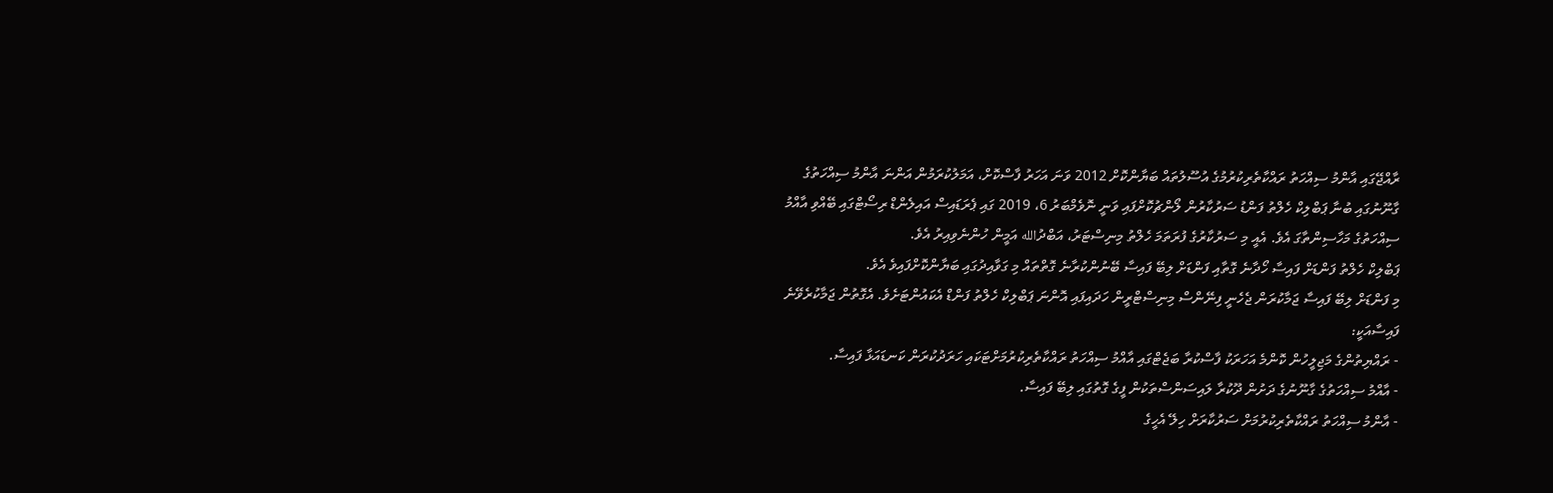ރާއްޖޭގައި އާންމު ސިއްހަތު ރައްކާތެރިކުރުމުގެ އުސޫލުތައް ބަޔާންކޮށް 2012 ވަނަ އަހަރު ފާސްކޮށް، އަމަލުކުރަމުން އަންނަ އާންމު ސިއްހަތުގެ ގާނޫނުގައި ބުނާ ޕަބްލިކް ހެލްތު ފަންޑު ސަރުކާރުން ލޯންޗުކޮށްފައި ވަނީ ނޮވެމްބަރު 6، 2019 ގައި ޕެރަޑައިސް އައިލެންޑް ރިސޯޓްގައި ބޭއްވި އާއްމު ސިއްހަތުގެ މަހާސިންތާގަ އެވެ. އެއީ މި ސަރުކާރުގެ ފުރަތަމަ ހެލްތު މިނިސްޓަރު، އަބްދުالله އަމީން ހުންނެވިއިރު އެވެ.
ޕަބްލިކް ހެލްތު ފަންޑަށް ފައިސާ ހޯދާނެ ގޮތާއި ފަންޑަށް ލިބޭ ފައިސާ ބޭނުންކުރާނެ ގޮތްތައް މި ގަވާއިދުގައި ބަޔާންކޮށްފައިވެ އެވެ.
މި ފަންޑަށް ލިބޭ ފައިސާ ޖަމާކުރަން ޖެހެނީ ފިނޭންސް މިނިސްޓްރީން ހަދައިފައި އޮންނަ ޕަބްލިކް ހެލްތު ފަންޑް އެކައުންޓަށެވެ. އެގޮތުން ޖަމާކުރެވޭނެ ފައިސާއަކީ:
- ރައްޔިތުންގެ މަޖިލީހުން ކޮންމެ އަހަރަކު ފާސްކުރާ ބަޖެޓްގައި އާއްމު ސިއްހަތު ރައްކާތެރިކުރުމަށްޓަކައި ހަރަދުކުރަން ކަނޑައަޅާ ފައިސާ.
- އާއްމު ސިއްހަތުގެ ގާނޫނުގެ ދަށުން ދޫކުރާ ލައިސަންސްތަކުން ފީގެ ގޮތުގައި ލިބޭ ފައިސާ.
- އާންމު ސިއްހަތު ރައްކާތެރިކުރުމަށް ސަރުކާރަށް ހިލޭ އެހީގެ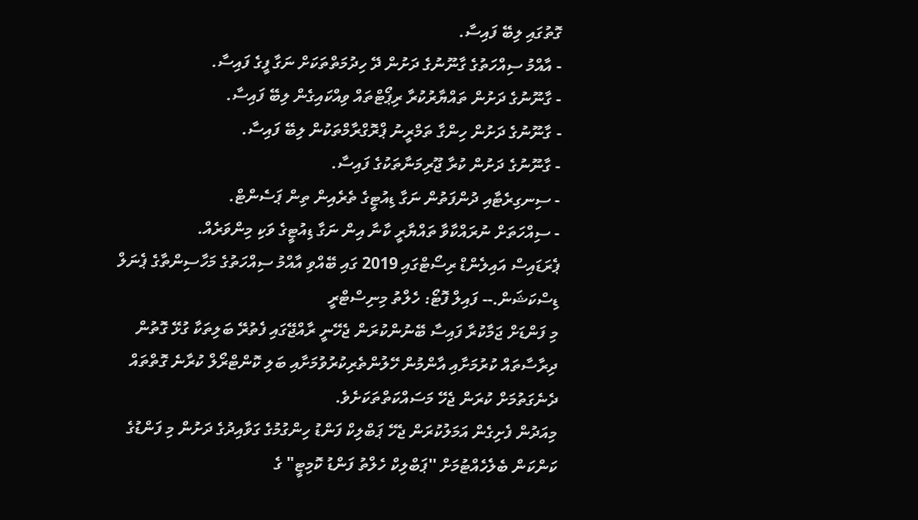ގޮތުގައި ލިބޭ ފައިސާ.
- އާއްމު ސިއްހަތުގެ ގާނޫނުގެ ދަށުން ދޭ ހިދުމަތްތަކަށް ނަގާ ފީގެ ފައިސާ.
- ގާނޫނުގެ ދަށުން ތައްޔާރުކުރާ ރިޕޯޓްތައް ވިއްކައިގެން ލިބޭ ފައިސާ.
- ގާނޫނުގެ ދަށުން ހިންގާ ތަމްރީނު ޕްރޮގްރާމްތަކުން ލިބޭ ފައިސާ.
- ގާނޫނުގެ ދަށުން ކުރާ ޖޫރިމަނާތަކުގެ ފައިސާ.
- ސިނގިރެޓާއި ދުންފަތުން ނަގާ ޑިއުޓީގެ ތެރެއިން ތިން ޕަސެންޓް.
- ސިއްހަތަށް ނުރައްކާވާ ތައްޔާރީ ކާނާ އިން ނަގާ ޑިއުޓީގެ ވަކި މިންވަރެއް.
ޕެރަޑައިސް އައިލެންޑް ރިސޯޓްގައި 2019 ގައި ބޭއްވި އާއްމު ސިއްހަތުގެ މަހާސިންތާގެ ޕެނަލް ޑިސްކަޝަން.-- ފައިލް ފޮޓޯ: ހެލްތު މިނިސްޓްރީ
މި ފަންޑަށް ޖަމާކުރާ ފައިސާ ބޭނުންކުރަން ޖެހޭނީ ރާއްޖޭގައި ފެތުރޭ ބަލިތަކާ ގުޅޭ ގޮތުން ދިރާސާތައް ކުރުމަށާއި އާންމުން ހޭލުންތެރިކުރުވުމަށާއި ބަލި ކޮންޓްރޯލް ކުރާނެ ގޮތްތައް ދެނެގަތުމަށް ކުރަން ޖެހޭ މަސައްކަތްތަކަށެވެ.
މިއަދުން ފެށިގެން އަމަލުކުރަން ޖެހޭ ޕަބްލިކް ފަންޑު ހިންގުމުގެ ގަވާއިދުގެ ދަށުން މި ފަންޑުގެ ކަންކަން ބެލެހެއްޓުމަށް ''ޕަބްލިކް ހެލްތު ފަންޑު ކޮމިޓީ" ގެ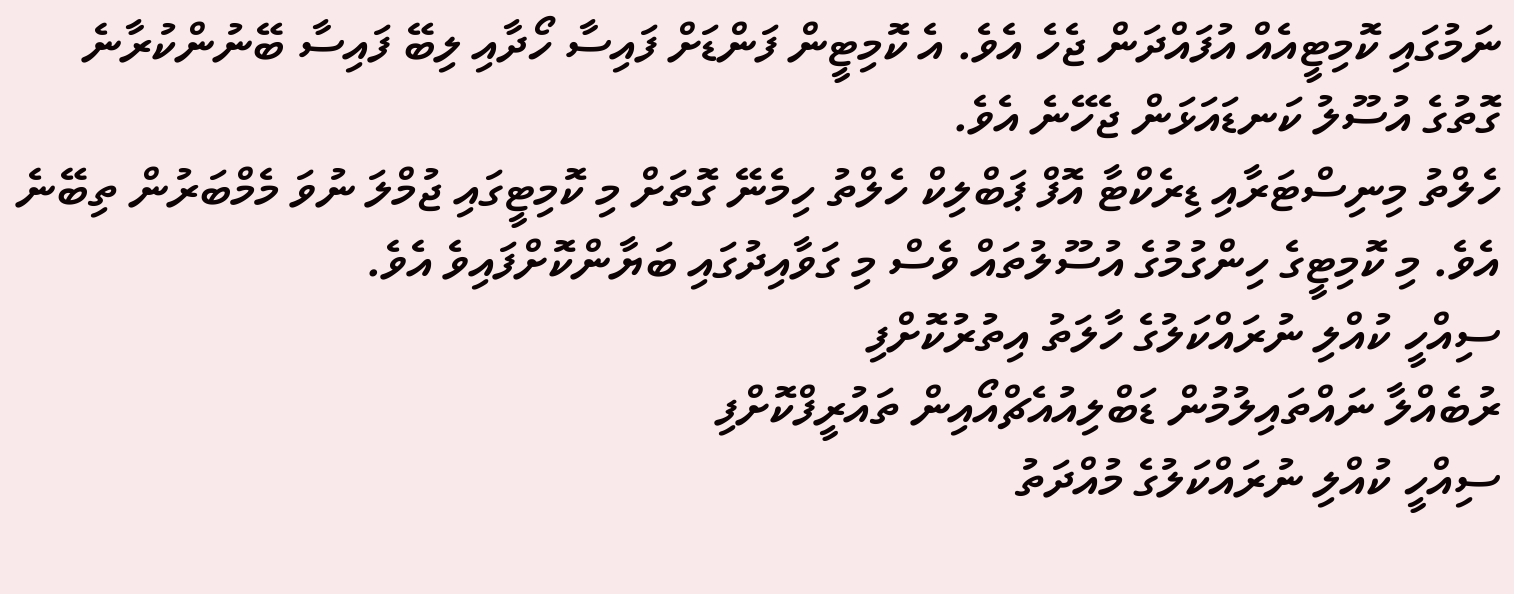ނަމުގައި ކޮމިޓީއެއް އުފައްދަން ޖެހެ އެވެ. އެ ކޮމިޓީން ފަންޑަށް ފައިސާ ހޯދާއި ލިބޭ ފައިސާ ބޭނުންކުރާނެ ގޮތުގެ އުސޫލު ކަނޑައަޅަން ޖެހޭނެ އެވެ.
ހެލްތު މިނިސްޓަރާއި ޑިރެކްޓާ އޮފް ޕަބްލިކް ހެލްތު ހިމެނޭ ގޮތަށް މި ކޮމިޓީގައި ޖުމްލަ ނުވަ މެމްބަރުން ތިބޭނެ އެވެ. މި ކޮމިޓީގެ ހިންގުމުގެ އުސޫލުތައް ވެސް މި ގަވާއިދުގައި ބަޔާންކޮށްފައިވެ އެވެ.
ސިއްހީ ކުއްލި ނުރައްކަލުގެ ހާލަތު އިތުރުކޮށްފި
ރުބެއްލާ ނައްތައިލުމުން ޑަބްލިއުއެޗްއޯއިން ތައުރީފްކޮށްފި
ސިއްހީ ކުއްލި ނުރައްކަލުގެ މުއްދަތު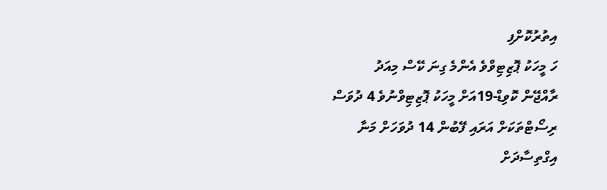އިތުރުކޮށްފި
ހަ މީހަކު ޕޮޒިޓިވްވެ އެންމެ ގިނަ ކޭސް މިއަދު
ރާއްޖޭން ކޮވިޑް-19އަށް މީހަކު ޕޮޒިޓިވްނުވެ 4 ދުވަސް
ރިސޯޓްތަކަށް އަރައި ފޭބުން 14 ދުވަހަށް މަނާ
އިގްތިސާދަށް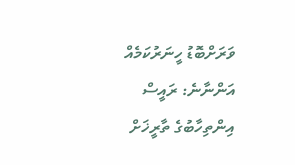ވަރަށްބޮޑު ހީނަރުކަމެއް އަންނާނެ: ރައީސް
އިންތިހާބުގެ ތާރީޚަށް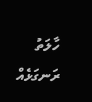ހާލަތު ރަނގަޅެއް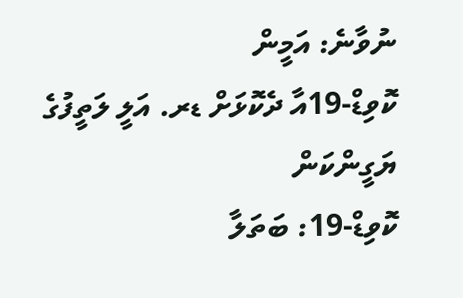ނުވާނެ: އަމީން
ކޮވިޑް-19އާ ދެކޮޅަށް ޑރ. އަލީ ލަތީފުގެ ޔަގީންކަން
ކޮވިޑް-19: ބަތަލާ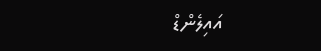އައިލެންޑް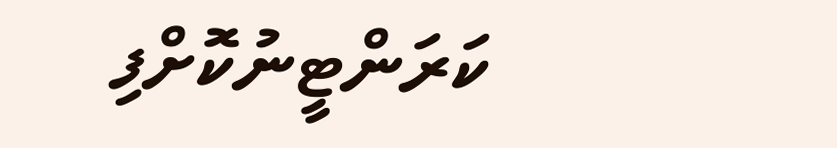ކަރަންޓީނުކޮށްފި